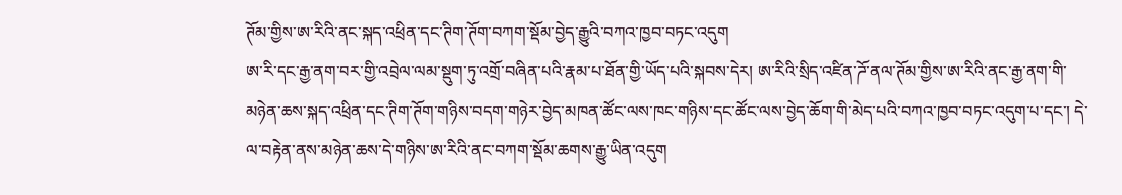ཊོམ་གྱིས་ཨ་རིའི་ནང་སྐད་འཕྲིན་དང་ཊིག་ཊོག་བཀག་སྡོམ་བྱེད་རྒྱུའི་བཀའ་ཁྱབ་བཏང་འདུག
ཨ་རི་དང་རྒྱ་ནག་བར་གྱི་འབྲེལ་ལམ་སྡུག་ཏུ་འགྲོ་བཞིན་པའི་རྣམ་པ་ཐོན་གྱི་ཡོད་པའི་སྐབས་དེར། ཨ་རིའི་སྲིད་འཛིན་ཌོ་ནལ་ཊོམ་གྱིས་ཨ་རིའི་ནང་རྒྱ་ནག་གི་མཉེན་ཆས་སྐད་འཕྲིན་དང་ཊིག་ཊོག་གཉིས་བདག་གཉེར་བྱེད་མཁན་ཚོང་ལས་ཁང་གཉིས་དང་ཚོང་ལས་བྱེད་ཆོག་གི་མེད་པའི་བཀའ་ཁྱབ་བཏང་འདུག་པ་དང་། དེ་ལ་བརྟེན་ནས་མཉེན་ཆས་དེ་གཉིས་ཨ་རིའི་ནང་བཀག་སྡོམ་ཆགས་རྒྱུ་ཡིན་འདུག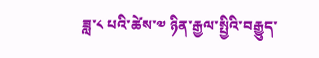ཟླ་༨ པའི་ཚེས་༧ ཉིན་རྒྱལ་སྤྱིའི་བརྒྱུད་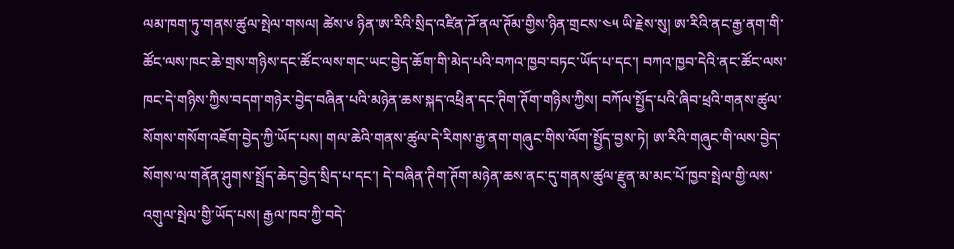ལམ་ཁག་ཏུ་གནས་ཚུལ་སྤེལ་གསལ། ཚེས་༦ ཉིན་ཨ་རིའི་སྲིད་འཛིན་ཌོ་ནལ་ཊོམ་གྱིས་ཉིན་གྲངས་༤༥ ཡི་རྗེས་སུ། ཨ་རིའི་ནང་རྒྱ་ནག་གི་ཚོང་ལས་ཁང་ཆེ་གྲས་གཉིས་དང་ཚོང་ལས་གང་ཡང་བྱེད་ཆོག་གི་མེད་པའི་བཀའ་ཁྱབ་བཏང་ཡོད་པ་དང་། བཀའ་ཁྱབ་དེའི་ནང་ཚོང་ལས་ཁང་དེ་གཉིས་ཀྱིས་བདག་གཉེར་བྱེད་བཞིན་པའི་མཉེན་ཆས་སྐད་འཕྲིན་དང་ཊིག་ཊོག་གཉིས་ཀྱིས། བཀོལ་སྤྱོད་པའི་ཞིབ་ཕྲའི་གནས་ཚུལ་སོགས་གསོག་འཇོག་བྱེད་ཀྱི་ཡོད་པས། གལ་ཆེའི་གནས་ཚུལ་དེ་རིགས་རྒྱ་ནག་གཞུང་གིས་ལོག་སྤྱོད་བྱས་ཏེ། ཨ་རིའི་གཞུང་གི་ལས་བྱེད་སོགས་ལ་གནོན་ཤུགས་སྤྲོད་ཆེད་བྱེད་སྲིད་པ་དང་། དེ་བཞིན་ཊིག་ཊོག་མཉེན་ཆས་ནང་དུ་གནས་ཚུལ་རྫུན་མ་མང་པོ་ཁྱབ་སྤེལ་གྱི་ལས་འགུལ་སྤེལ་གྱི་ཡོད་པས། རྒྱལ་ཁབ་ཀྱི་བདེ་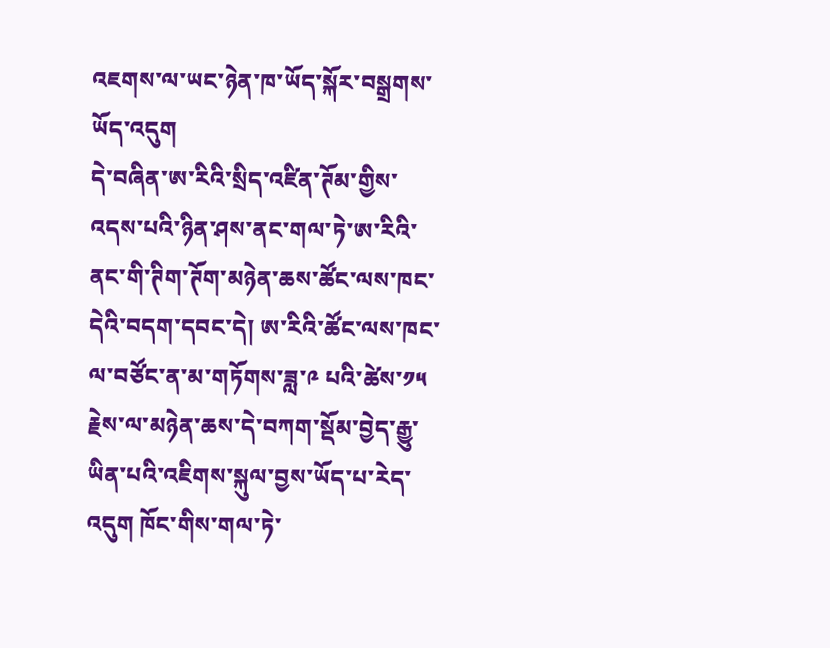འཇགས་ལ་ཡང་ཉེན་ཁ་ཡོད་སྐོར་བསྒྲགས་ཡོད་འདུག
དེ་བཞིན་ཨ་རིའི་སྲིད་འཛིན་ཊོམ་གྱིས་འདས་པའི་ཉིན་ཤས་ནང་གལ་ཏེ་ཨ་རིའི་ནང་གི་ཊིག་ཊོག་མཉེན་ཆས་ཚོང་ལས་ཁང་དེའི་བདག་དབང་དེ། ཨ་རིའི་ཚོང་ལས་ཁང་ལ་བཙོང་ན་མ་གཏོགས་ཟླ་༩ པའི་ཚེས་༡༥ རྗེས་ལ་མཉེན་ཆས་དེ་བཀག་སྡོམ་བྱེད་རྒྱུ་ཡིན་པའི་འཇིགས་སྐུལ་བྱས་ཡོད་པ་རེད་འདུག ཁོང་གིས་གལ་ཏེ་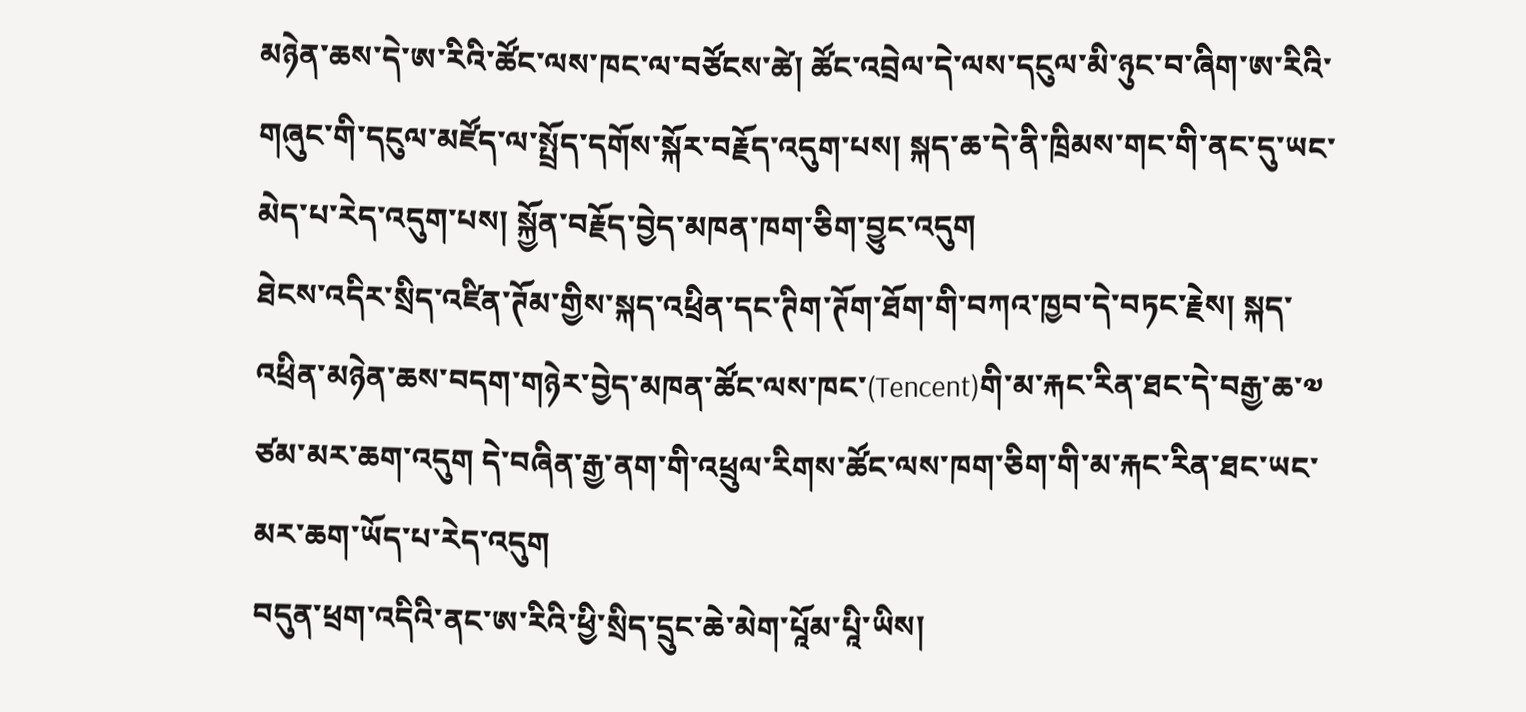མཉེན་ཆས་དེ་ཨ་རིའི་ཚོང་ལས་ཁང་ལ་བཙོངས་ཚེ། ཚོང་འབྲེལ་དེ་ལས་དངུལ་མི་ཉུང་བ་ཞིག་ཨ་རིའི་གཞུང་གི་དངུལ་མཛོད་ལ་སྤྲོད་དགོས་སྐོར་བརྗོད་འདུག་པས། སྐད་ཆ་དེ་ནི་ཁྲིམས་གང་གི་ནང་དུ་ཡང་མེད་པ་རེད་འདུག་པས། སྐྱོན་བརྗོད་བྱེད་མཁན་ཁག་ཅིག་བྱུང་འདུག
ཐེངས་འདིར་སྲིད་འཛིན་ཊོམ་གྱིས་སྐད་འཕྲིན་དང་ཊིག་ཊོག་ཐོག་གི་བཀའ་ཁྱབ་དེ་བཏང་རྗེས། སྐད་འཕྲིན་མཉེན་ཆས་བདག་གཉེར་བྱེད་མཁན་ཚོང་ལས་ཁང་(Tencent)གི་མ་རྐང་རིན་ཐང་དེ་བརྒྱ་ཆ་༧ ཙམ་མར་ཆག་འདུག དེ་བཞིན་རྒྱ་ནག་གི་འཕྲུལ་རིགས་ཚོང་ལས་ཁག་ཅིག་གི་མ་རྐང་རིན་ཐང་ཡང་མར་ཆག་ཡོད་པ་རེད་འདུག
བདུན་ཕྲག་འདིའི་ནང་ཨ་རིའི་ཕྱི་སྲིད་དྲུང་ཆེ་མེག་པཱོམ་པཱི་ཡིས།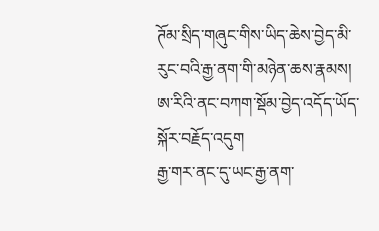ཊོམ་སྲིད་གཞུང་གིས་ཡིད་ཆེས་བྱེད་མི་རུང་བའི་རྒྱ་ནག་གི་མཉེན་ཆས་རྣམས། ཨ་རིའི་ནང་བཀག་སྡོམ་བྱེད་འདོད་ཡོད་སྐོར་བརྗོད་འདུག
རྒྱ་གར་ནང་དུ་ཡང་རྒྱ་ནག་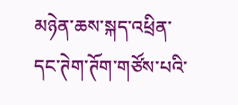མཉེན་ཆས་སྐད་འཕྲིན་དང་ཊེག་ཊོག་གཙོས་པའི་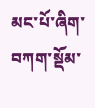མང་པོ་ཞིག་བཀག་སྡོམ་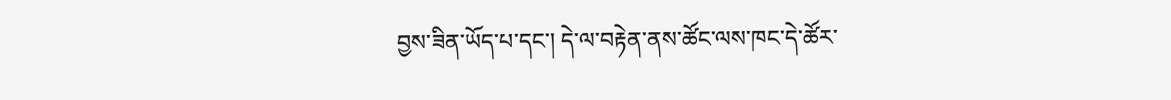བྱས་ཟིན་ཡོད་པ་དང་། དེ་ལ་བརྟེན་ནས་ཚོང་ལས་ཁང་དེ་ཚོར་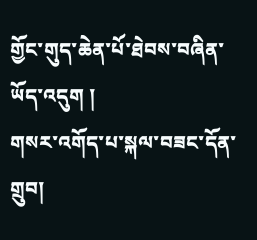གྱོང་གུད་ཆེན་པོ་ཐེབས་བཞིན་ཡོད་འདུག །
གསར་འགོད་པ་སྐལ་བཟང་དོན་གྲུབ།